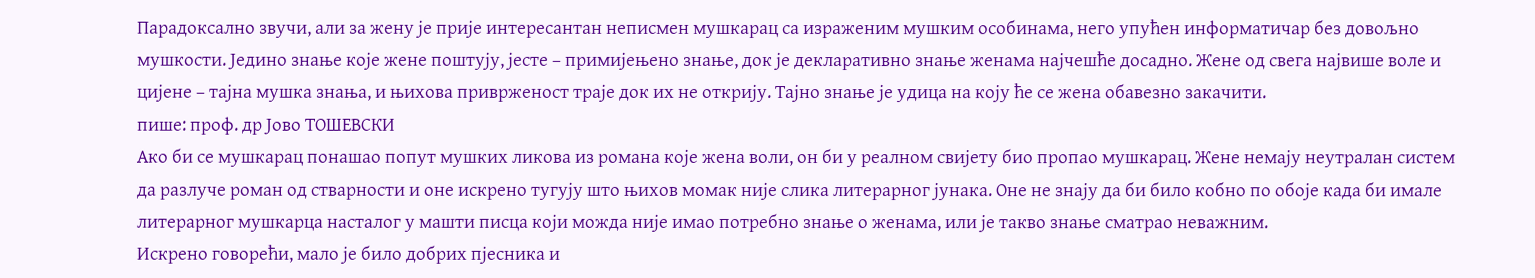Парадоксално звучи, али за жену је прије интересантан неписмен мушкарац са израженим мушким особинама, него упућен информатичар без довољно мушкости. Једино знање које жене поштују, јесте – примијењено знање, док је декларативно знање женама најчешће досадно. Жене од свега највише воле и цијене – тајна мушка знања, и њихова приврженост траје док их не открију. Тајно знање је удица на коју ће се жена обавезно закачити.
пише: проф. др Јово ТОШЕВСКИ
Ако би се мушкарац понашао попут мушких ликова из романа које жена воли, он би у реалном свијету био пропао мушкарац. Жене немају неутралан систем да разлуче роман од стварности и оне искрено тугују што њихов момак није слика литерарног јунака. Оне не знају да би било кобно по обоје када би имале литерарног мушкарца насталог у машти писца који можда није имао потребно знање о женама, или је такво знање сматрао неважним.
Искрено говорећи, мало је било добрих пјесника и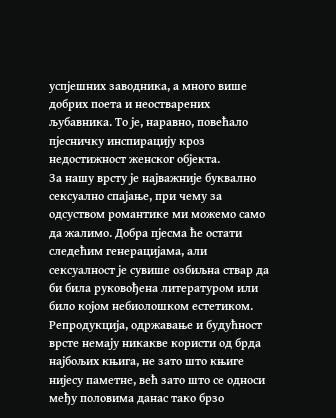успјешних заводника, а много више добрих поета и неостварених љубавника. То је, наравно, повећало пјесничку инспирацију кроз недостижност женског објекта.
За нашу врсту је најважније буквално сексуално спајање, при чему за одсуством романтике ми можемо само да жалимо. Добра пјесма ће остати следећим генерацијама, али сексуалност је сувише озбиљна ствар да би била руковођена литературом или било којом небиолошком естетиком.
Репродукција, одржавање и будућност врсте немају никакве користи од брда најбољих књига, не зато што књиге нијесу паметне, већ зато што се односи међу половима данас тако брзо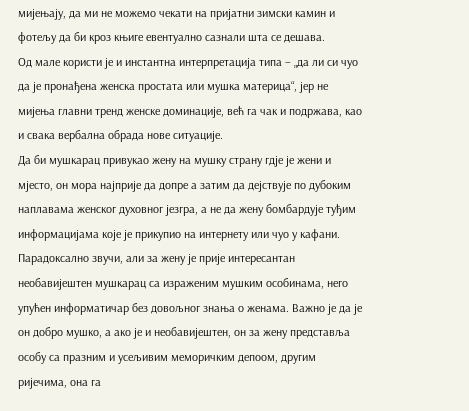мијењају, да ми не можемо чекати на пријатни зимски камин и фотељу да би кроз књиге евентуално сазнали шта се дешава.
Од мале користи је и инстантна интерпретација типа – „да ли си чуо да је пронађена женска простата или мушка материца“, јер не мијења главни тренд женске доминације, већ га чак и подржава, као и свака вербална обрада нове ситуације.
Да би мушкарац привукао жену на мушку страну гдје је жени и мјесто, он мора најприје да допре а затим да дејствује по дубоким наплавама женског духовног језгра, а не да жену бомбардује туђим информацијама које је прикупио на интернету или чуо у кафани.
Парадоксално звучи, али за жену је прије интересантан необавијештен мушкарац са израженим мушким особинама, него упућен информатичар без довољног знања о женама. Важно је да је он добро мушко, а ако је и необавијештен, он за жену представља особу са празним и усељивим меморичким депоом, другим ријечима, она га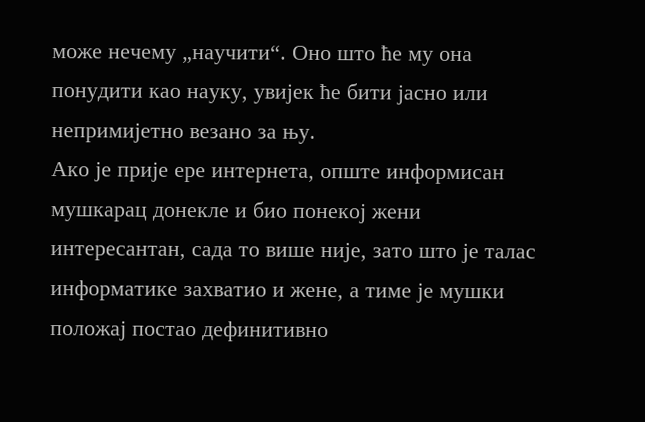може нечему „научити“. Оно што ће му она понудити као науку, увијек ће бити јасно или непримијетно везано за њу.
Ако је прије ере интернета, опште информисан мушкарац донекле и био понекој жени интересантан, сада то више није, зато што је талас информатике захватио и жене, а тиме је мушки положај постао дефинитивно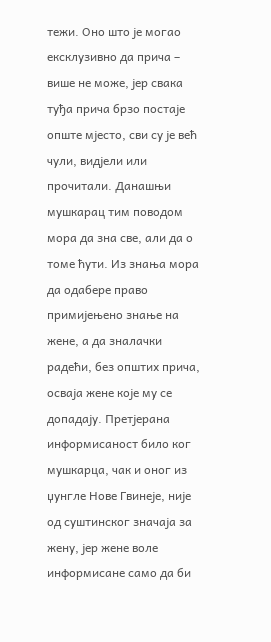тежи. Оно што је могао ексклузивно да прича – више не може, јер свака туђа прича брзо постаје опште мјесто, сви су је већ чули, видјели или прочитали. Данашњи мушкарац тим поводом мора да зна све, али да о томе ћути. Из знања мора да одабере право примијењено знање на жене, а да зналачки радећи, без општих прича, осваја жене које му се допадају. Претјерана информисаност било ког мушкарца, чак и оног из џунгле Нове Гвинеје, није од суштинског значаја за жену, јер жене воле информисане само да би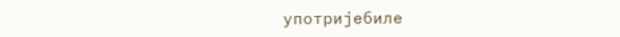употријебиле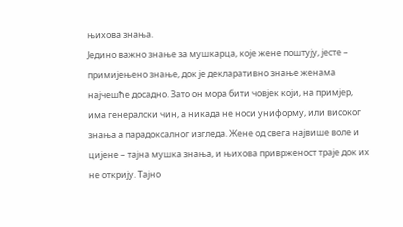њихова знања.
Једино важно знање за мушкарца, које жене поштују, јесте – примијењено знање, док је декларативно знање женама најчешће досадно. Зато он мора бити човјек који, на примјер, има генералски чин, а никада не носи униформу, или високог знања а парадоксалног изгледа. Жене од свега највише воле и цијене – тајна мушка знања, и њихова приврженост траје док их не открију. Тајно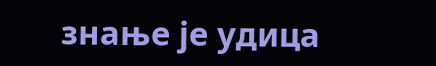знање је удица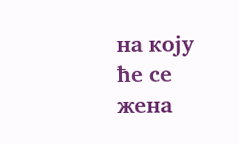на коју ће се жена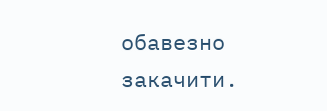обавезно закачити.